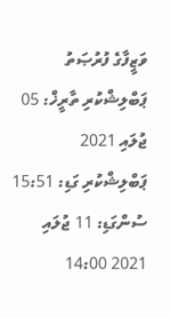ވަޒީފާގެ ފުރުޞަތު
ޕަބްލިޝްކުރި ތާރީޚް: 05 ޖުލައި 2021
ޕަބްލިޝްކުރި ގަޑި: 15:51
ސުންގަޑި: 11 ޖުލައި 2021 14:00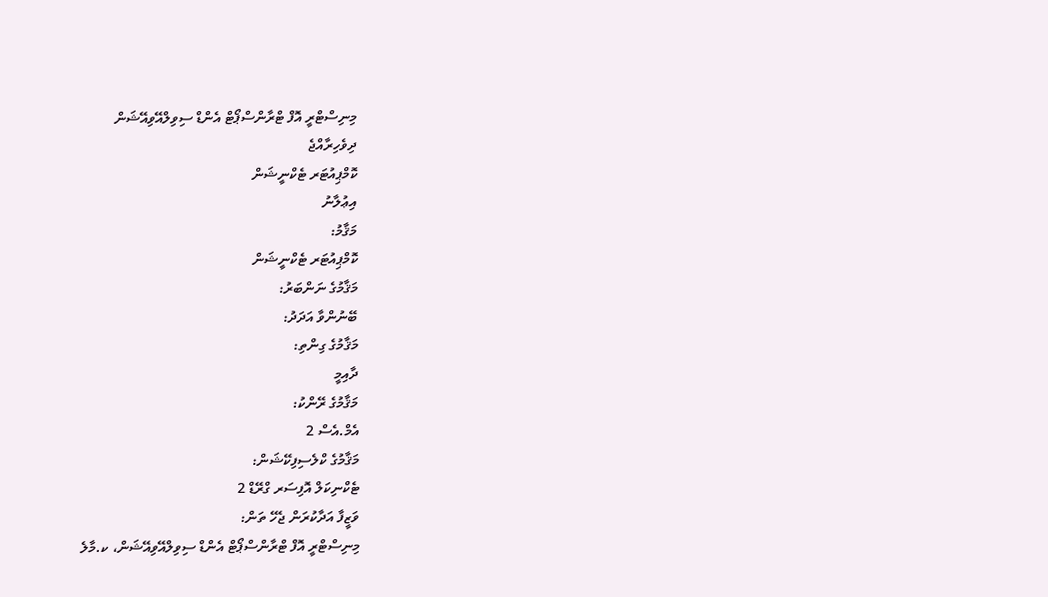މިނިސްޓްރީ އޮފް ޓްރާންސްޕޯޓް އެންޑް ސިވިލްއޭވިއޭޝަން
ދިވެހިރާއްޖެ
ކޮމްޕިއުޓަރ ޓެކްނީޝަން
އިޢުލާނު
މަޤާމު:
ކޮމްޕިއުޓަރ ޓެކްނީޝަން
މަޤާމުގެ ނަންބަރު:
ބޭނުންވާ އަދަދު:
މަޤާމުގެ ގިންތި:
ދާއިމީ
މަޤާމުގެ ރޭންކު:
އެމް.އެސް 2
މަޤާމުގެ ކްލެސިފިކޭޝަން:
ޓެކްނިކަލް އޮފިސަރ ގްރޭޑް 2
ވަޒީފާ އަދާކުރަން ޖެހޭ ތަން:
މިނިސްޓްރީ އޮފް ޓްރާންސްޕޯޓް އެންޑް ސިވިލްއޭވިއޭޝަން، ކ.މާލެ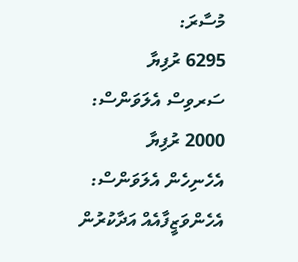މުސާރަ:
6295 ރުފިޔާ
ސަރވިސް އެލަވަންސް:
2000 ރުފިޔާ
އެހެނިހެން އެލަވަންސް:
އެހެންވަޒީފާއެއް އަދާކުރުން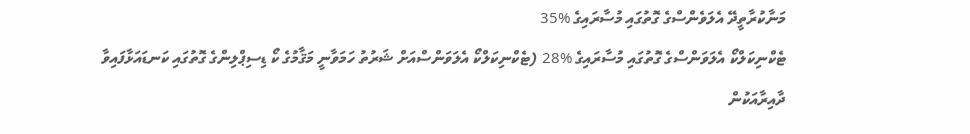މަނާކުރާތީދޭ އެލަވެންސްގެ ގޮތުގައި މުސާރައިގެ %35
ޓެކްނިކަލްކޯ އެލަވަންސްގެ ގޮތުގައި މުސާރައިގެ %28 (ޓެކްނިކަލްކޯ އެލަވަންސްއަށް ޝަރުތު ހަމަވާނީ މަޤާމުގެ ކޯ ޑިސިޕްލިންގެ ގޮތުގައި ކަނޑައަޅާފައިވާ ދާއިރާއަކުން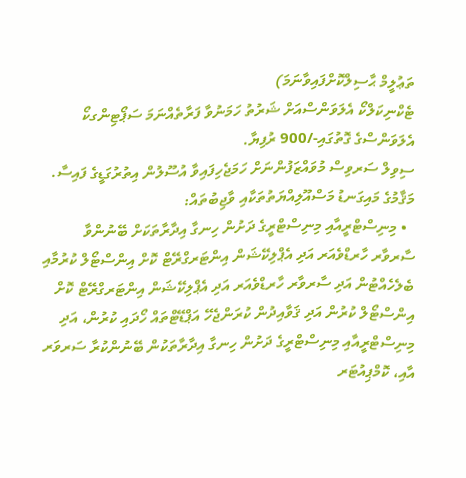ތަޢުލީމް ޙާސިލްކޮށްފައިވާނަމަ)
ޓެކްނިކަލްކޯ އެލަވަންސްއަށް ޝަރުތު ހަމަނުވާ ފަރާތެއްނަމަ ސަޕޯޓިންގކޯ އެލަވަންސްގެ ގޮތުގައި-/900 ރުފިޔާ.
ސިވިލް ސަރވިސް މުވައްޒަފުންނަށް ހަމަޖެހިފައިވާ އުސޫލުން އިތުރުގަޑީގެ ފައިސާ.
މަޤާމުގެ މައިގަނޑު މަސްއޫލިއްޔަތުތަކާއި ވާޖިބުތައް:
  • މިނިސްޓްރީއާއި މިނިސްޓްރީގެ ދަށުން ހިނގާ އިދާރާތަކަށް ބޭނުންވާ ސާރވާރ ހާރޑްވެއަރ އަދި އެޕްލިކޭޝަން އިންޓަރގްރޭޓް ކޮށް އިންސްޓޯލް ކުރުމާއި ބެލެހެއްޓުން އަދި ސާރވާރ ހާރޑްވެއަރ އަދި އެޕްލިކޭޝަން އިންޓަރގްރޭޓް ކޮށް އިންސްޓޯލް ކުރުން އަދި ޤަވާއިދުން ކުރަންޖެހޭ އަޕްޑޭޓްތައް ހޯދައި ކުރުން، އަދި މިނިސްޓްރީއާއި މިނިސްޓްރީގެ ދަށުން ހިނގާ އިދާރާތަކުން ބޭނުންކުރާ ސަރވަރ އާއި، ކޮމްޕިއުޓަރ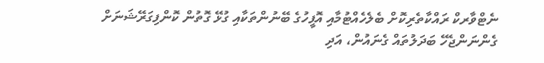ނެޓްވާރކް ރައްކާތެރިކޮށް ބެލެހެއްޓުމާއި އޮފީހުގެ ބޭނުންތަކާއި ގުޅޭ ގޮތުން ކޮންފިގަރޭޝަނަށް ގެންނަންޖެހޭ ބަދަލުތައް ގެނައުން، އަދި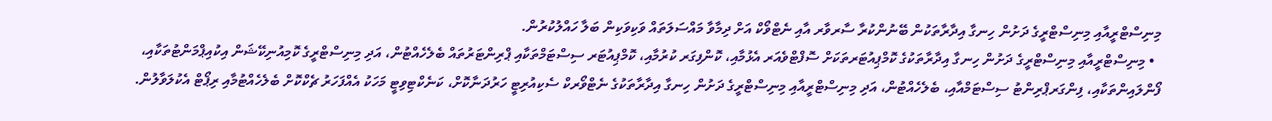މިނިސްޓްރީއާއި މިނިސްޓްރީގެ ދަށުން ހިނގާ އިދާރާތަކުން ބޭނުންކުރާ ސާރވާރ އާއި ނެޓްވޯކް އަށް ދިމާވާ މައްސަލަތައް ވަކިވަކިން ބަލާ ހައްލުކުރުން.
  • މިނިސްޓްރީއާއި މިނިސްޓްރީގެ ދަށުން ހިނގާ އިދާރާތަކުގެ ކޮމްޕިއުޓަރތަކަށް ސޮފްޓްވެއަރ އެޅުމާއި، ކޮންފިގަރ ކުރުމާއި، ކޮމްޕިއުޓަރ ސިސްޓަމްތަކާއި ޕްރިންޓަރުތައް ބެލެހެއްޓުން، އަދި މިނިސްޓްރީގެ ކޮމިއުނިކޭޝަން އިކުއިޕްމަންޓުތަކާއި، ފޯންލައިންތަކާއި، ފިންގަރޕްރިންޓު ސިސްޓަމްއާއި، ބެލެހެއްޓުން، އަދި މިނިސްޓްރީއާއި މިނިސްޓްރީގެ ދަށުން ހިނގާ އިދާރާތަކުގެ ނެޓްވޯރކް ސެކިއުރިޓީ ހަރުދަނާކޮށް، ކަނެކްޓިވިޓީ މަހަކު އެއްފަހަރު ޗެކްކޮށް ބެލެހެއްޓުމާއި ރިޕޯޓް އެކުލަވާލުން.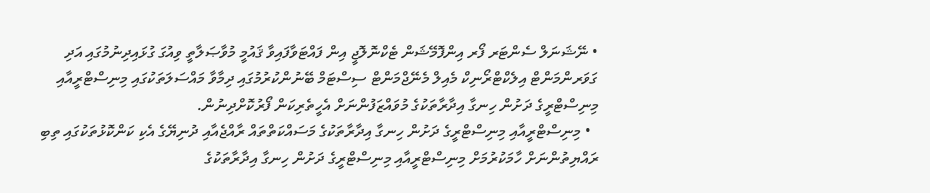• ނޭޝަނަލް ސެންޓަރ ފޯރ އިންފޮމޭޝަން ޓެކްނޮލޮޖީ އިން ފައްޓަވާފައިވާ ޤައުމީ މުވާޞަލާތީ ވިއުގަ ގުޅައިދިނުމުގައި އަދި ގަވަރންމަންޓް އިލެކްޓްރޯނިކް މެއިލް މެނޭޖްމަންޓް ސިސްޓަމް ބޭނުންކުރުމުގައި ދިމާވާ މައްސަލަތަކުގައި މިނިސްޓްރީއާއި މިނިސްޓްރީގެ ދަށުން ހިނގާ އިދާރާތަކުގެ މުވައްޒަފުންނަށް އެހީތެރިކަން ފޯރުކޮށްދިނުން.
  • މިނިސްޓްރީއާއި މިނިސްޓްރީގެ ދަށުން ހިނގާ އިދާރާތަކުގެ މަސައްކަތްތައް ރާއްޖެއާއި ދުނިޔޭގެ އެކި ކަންކޮޅުތަކުގައި ތިބި ރައްޔިތުންނަށް ހާމަކުރުމަށް މިނިސްޓްރީއާއި މިނިސްޓްރީގެ ދަށުން ހިނގާ އިދާރާތަކުގެ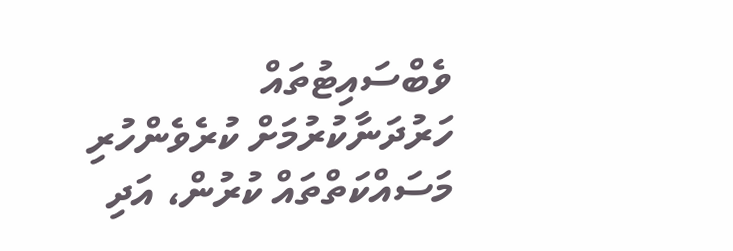ވެބްސައިޓުތައް ހަރުދަނާކުރުމަށް ކުރެވެންހުރި މަސައްކަތްތައް ކުރުން، އަދި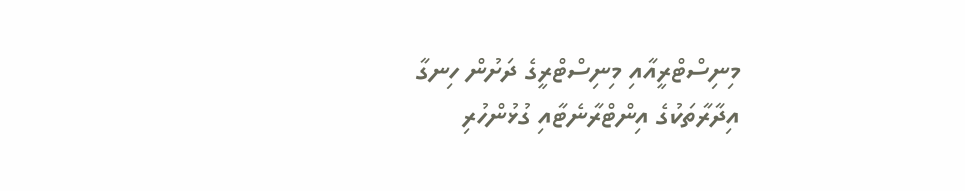މިނިސްޓްރީއާއި މިނިސްޓްރީގެ ދަށުން ހިނގާ އިދާރާތަކުގެ އިންޓްރާނެޓާއި ގުޅުންހުރި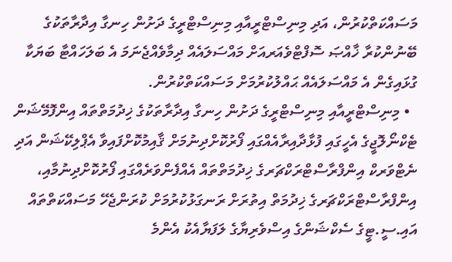މަސައްކަތްކުރުން، އަދި މިނިސްޓްރީއާއި މިނިސްޓްރީގެ ދަށުން ހިނގާ އިދާރާތަކުގެ ބޭނުންކުރާ ޚާއްޞަ ސޮފްޓްވެއަރއަށް މައްސަލައެއް ދިމާވެއްޖެނަމަ އެ ބަލަހައްޓާ ބަޔަކާ ގުޅައިގެން އެ މައްސަލައެއް ޙައްލުކުރުމަށް މަސައްކަތްކުރުން.
  • މިނިސްޓްރީއާއި މިނިސްޓްރީގެ ދަށުން ހިނގާ އިދާރާތަކުގެ ޚިދުމަތްތައް އިންފޮމޭޝަން ޓެކްނޯލޮޖީގެ އެހީގައި ފުޅާދާއިރާއެއްގައި ފޯރުކޮށްދިނުމަށް ޤާއިމުކޮށްފައިވާ އެޕްލިކޭޝަން އަދި ނެޓްވަރކް އިންފްރާސްޓްރަކްޗަރގެ ޚިދުމަތްތައް އެއްފެންވަރެއްގައި ފޯރުކޮށްދިނުމާއި، އިންފްރާސްޓްރަކްޗަރގެ ޚިދުމަތް އިތުރަށް ރަނގަޅުކުރުމަށް ކުރަންޖެހޭ މަސައްކަތްތައް އައި.ސީ.ޓީގެ ސެކްޝަންގެ އިސްވެރިޔާގެ ލަފަޔާއެކު އެންމެ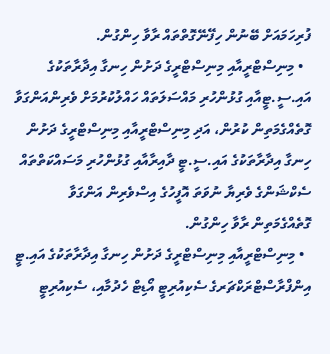ފުރިހަމައަށް ބޭނުން ހިފޭނޭގޮތްތައް ރާވާ ހިންގުން.
  • މިނިސްޓްރީއާއި މިނިސްޓްރީގެ ދަށުން ހިނގާ އިދާރާތަކުގެ އައި.ސީ.ޓީއާއި ގުޅުންހުރި މައްސަލަތައް ހައްލުކުރުމަށް ވެރިންއަންގަވާ ގޮތެއްގެމަތިން ކުރުން، އަދި މިނިސްޓްރީއާއި މިނިސްޓްރީގެ ދަށުން ހިނގާ އިދާރާތަކުގެ އައި.ސީ.ޓީ ދާއިރާއާއި ގުޅުންހުރި މަސައްކަތްތައް ސެކްޝަންގެ ވެރިޔާ ނުވަތަ އޮފީހުގެ އިސްވެރިން އަންގަވާ ގޮތެއްގެމަތިން ރާވާ ހިންގުން.
  • މިނިސްޓްރީއާއި މިނިސްޓްރީގެ ދަށުން ހިނގާ އިދާރާތަކުގެ އައި.ޓީ އިންފްރާސްޓްރަކްޗަރގެ ސެކިއުރިޓީ އޯޑިޓް ހެދުމާއި، ސެކިއުރިޓީ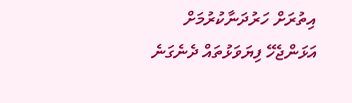އިތުރަށް ހަރުދަނާކުރުމަށް އަޅަންޖެހޭ ފިޔަވަޅުތައް ދެނެގަނެ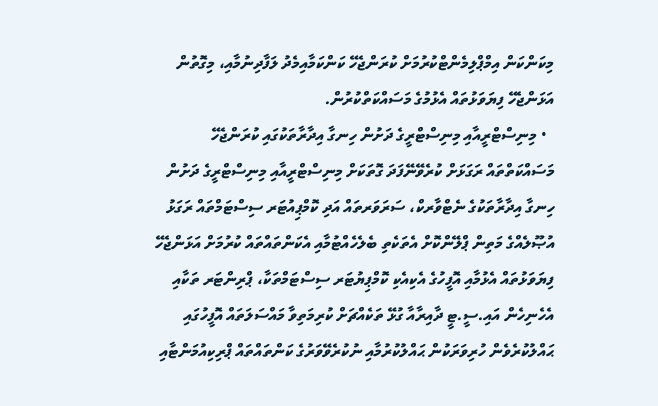މިކަންކަން އިމްޕްލިމެންޓްކުރުމަށް ކުރަންޖެހޭ ކަންކަމާއިމެދު ލަފާދިނުމާއި، މިގޮތުން އަޅަންޖެހޭ ފިޔަވަޅުތައް އެޅުމުގެ މަސައްކަތްކުރުން.
  • މިނިސްޓްރީއާއި މިނިސްޓްރީގެ ދަށުން ހިނގާ އިދާރާތަކުގައި ކުރަންޖެހޭ މަސައްކަތްތައް ރަގަޅަށް ކުރެވޭނޭފަދަ ގޮތަކަށް މިނިސްޓްރީއާއި މިނިސްޓްރީގެ ދަށުން ހިނގާ އިދާރާތަކުގެ ނެޓްވާރކް، ސަރަވަރތައް އަދި ކޮމްޕިއުޓަރ ސިސްޓަމްތައް ރަގަޅު އުޞޫލެއްގެ މަތިން ޕްލޭންކޮށް އެތަކެތި ބެލެހެއްޓުމާއި އެކަންތައްތައް ކުރުމަށް އަޅަންޖެހޭ ފިޔަވަޅުތައް އެޅުމާއި އޮފީހުގެ އެކިއެކި ކޮމްޕިޔުޓަރ ސިސްޓަމްތަކާ، ޕްރިންޓަރ ތަކާއި އެހެނިހެން އައި.ސީ.ޓީ ދާއިރާއާ ގުޅޭ ތަކެއްޗަށް ކުރިމަތިވާ މައްސަލަތައް އޮފީހުގައި ޙައްލުކުރެވެން ހުރިވަރަކުން ޙައްލުކުރުމާއި ނުކުރެވޭވަރުގެ ކަންތައްތައް ޕްރިކިއުމަންޓާއި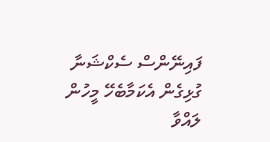ފައިނޭންސް ސެކްޝަނާ ގުޅިގެން އެކަމާބެހޭ މީހުން ލައްވާ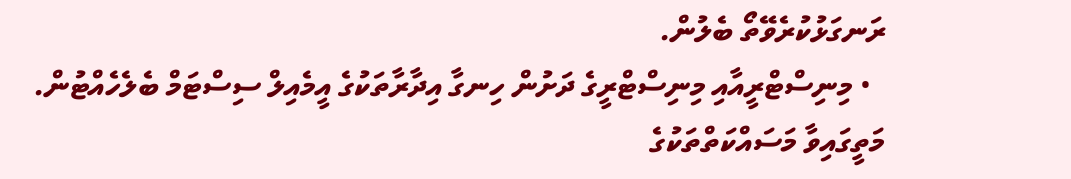ރަނގަޅުކުރެވޭތޯ ބެލުން.
  • މިނިސްޓްރީއާއި މިނިސްޓްރީގެ ދަށުން ހިނގާ އިދާރާތަކުގެ އީމެއިލް ސިސްޓަމް ބެލެހެއްޓުން.
މަތީގައިވާ މަސައްކަތްތަކުގެ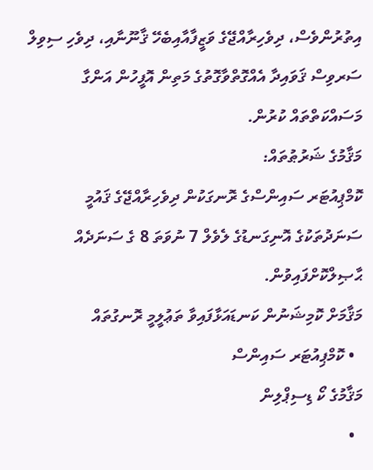އިތުރުންވެސް، ދިވެހިރާއްޖޭގެ ވަޒީފާއާއިބެހޭ ޤާނޫނާއި، ދިވެހި ސިވިލް ސަރވިސް ޤަވައިދާ އެއްގޮތްވާގޮތުގެ މަތިން އޮފީހުން އަންގާ މަސައްކަތްތައް ކުރުން.
މަޤާމުގެ ޝަރުޠުތައް:
ކޮމްޕިއުޓަރ ސައިންސްގެ ރޮނގަކުން ދިވެހިރާއްޖޭގެ ޤައުމީ ސަނަދުތަކުގެ އޮނިގަނޑުގެ ލެވެލް 7 ނުވަތަ 8 ގެ ސަނަދެއް ޙާޞިލްކޮށްފައިވުން.
މަޤާމަށް ކޮމިޝަނުން ކަނޑައަޅާފައިވާ ތަޢުލީމީ ރޮނގުތައް
  • ކޮމްޕިއުޓަރ ސައިންސް
މަޤާމުގެ ކޯ ޑިސިޕްލިން
  •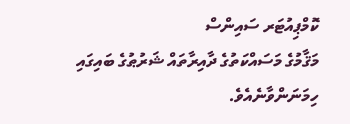ކޮމްޕިއުޓަރ ސައިންސް
މަޤާމުގެ މަސައްކަތުގެ ދާއިރާތައް ޝަރުޠުގެ ބައިގައި ހިމަނަންވާނެއެވެ.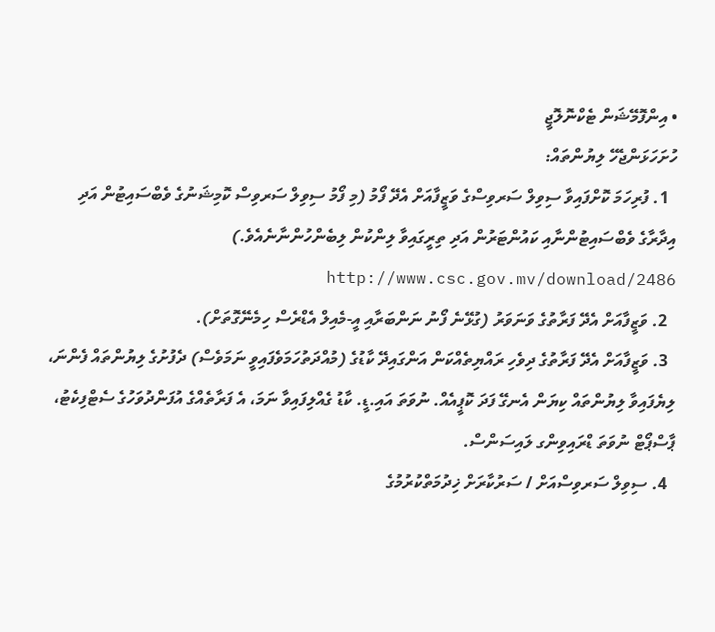• އިންފޮމޭޝަން ޓެކްނޮލޮޖީ
ހުށަހަޅަންޖެހޭ ލިޔުންތައް:
  1. ފުރިހަމަ ކޮށްފައިވާ ސިވިލް ސަރވިސްގެ ވަޒީފާއަށް އެދޭ ފޯމު (މި ފޯމު ސިވިލް ސަރވިސް ކޮމިޝަނުގެ ވެބްސައިޓުން އަދި އިދާރާގެ ވެބްސައިޓުންނާއި ކައުންޓަރުން އަދި ތިރީގައިވާ ލިންކުން ލިބެންހުންނާނެއެވެ.) http://www.csc.gov.mv/download/2486
  2. ވަޒީފާއަށް އެދޭ ފަރާތުގެ ވަނަވަރު (ގުޅޭނެ ފޯނު ނަންބަރާއި އީ-މެއިލް އެޑްރެސް ހިމެނޭގޮތަށް).
  3. ވަޒީފާއަށް އެދޭ ފަރާތުގެ ދިވެހި ރައްޔިތެއްކަން އަންގައިދޭ ކާޑުގެ (މުއްދަތުހަމަވެފައިވީ ނަމަވެސް) ދެފުށުގެ ލިޔުންތައް ފެންނަ، ލިޔެފައިވާ ލިޔުންތައް ކިޔަން އެނގޭ ފަދަ ކޮޕީއެއް. ނުވަތަ އައި.ޑީ. ކާޑު ގެއްލިފައިވާ ނަމަ، އެ ފަރާތެއްގެ އުފަންދުވަހުގެ ސެޓްފިކެޓު، ޕާސްޕޯޓް ނުވަތަ ޑްރައިވިންގ ލައިސަންސް.
  4. ސިވިލް ސަރވިސްއަށް / ސަރުކާރަށް ޚިދުމަތްކުރުމުގެ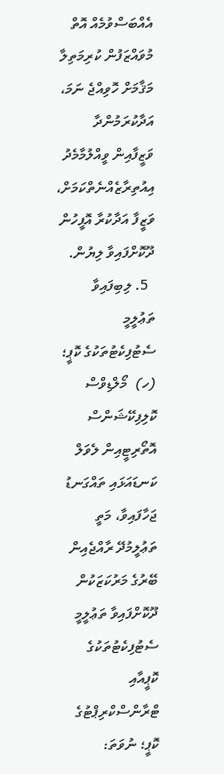އެއްބަސްވުމެއް އޮތް މުވައްޒަފުން ކުރިމަތިލާ މަޤާމަށް ހޮވިއްޖެ ނަމަ، އަދާކުރަމުންދާ ވަޒީފާއިން ވީއްލުމާމެދު އިއުތިރާޒެއްނެތްކަމަށް، ވަޒީފާ އަދާކުރާ އޮފީހުން ދޫކޮށްފައިވާ ލިޔުން.
  5. ލިބިފައިވާ ތަޢުލީމީ ސެޓުފިކެޓުތަކުގެ ކޮޕީ؛
(ހ)  މޯލްޑިވްސް ކޮލިފިކޭޝަންސް އޮތޯރިޓީއިން ލެވަލް ކަނޑައަޅައި ތައްގަނޑު ޖަހާފައިވާ، މަތީ ތަޢުލީމުދޭ ރާއްޖެއިން ބޭރުގެ މަރުކަޒަކުން ދޫކޮށްފައިވާ ތަޢުލީމީ ސެޓުފިކެޓުތަކުގެ ކޮޕީއާއި ޓްރާންސްކްރިޕްޓުގެ ކޮޕީ؛ ނުވަތަ: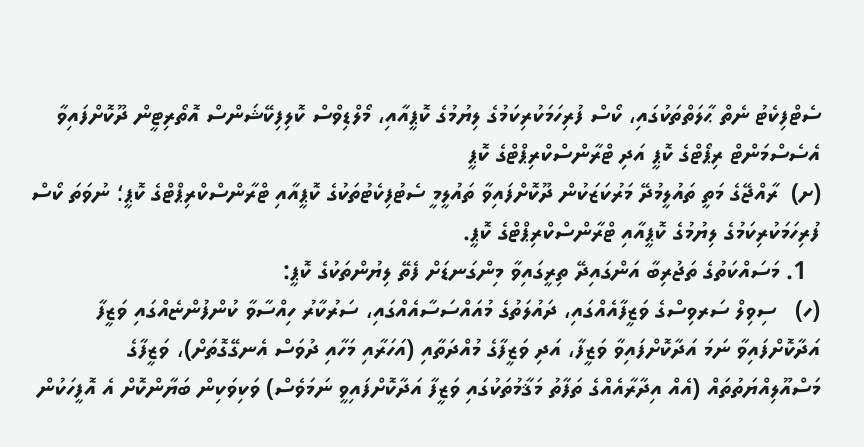ސެޓްފިކެޓު ނެތް ޙާލަތްތަކުގައި، ކޯސް ފުރިހަމަކުރިކަމުގެ ލިޔުމުގެ ކޮޕީއާއި، މޯލްޑިވްސް ކޮލިފިކޭޝަންސް އޮތޯރިޓީން ދޫކޮށްފައިވާ އެސެސްމަންޓް ރިޕޯޓްގެ ކޮޕީ އަދި ޓްރާންސްކްރިޕްޓްގެ ކޮޕީ
(ށ)  ރާއްޖޭގެ މަތީ ތައުލީމުދޭ މަރުކަޒަކުން ދޫކޮށްފައިވާ ތައުލީމީ ސެޓުފިކެޓުތަކުގެ ކޮޕީއާއި ޓްރާންސްކްރިޕްޓްގެ ކޮޕީ؛ ނުވަތަ ކޯސް ފުރިހަމަކުރިކަމުގެ ލިޔުމުގެ ކޮޕީއާއި ޓްރާންސްކްރިޕްޓްގެ ކޮޕީ.
  1. މަސައްކަތުގެ ތަޖުރިބާ އަންގައިދޭ ތިރީގައިވާ މިންގަނޑަށް ފެތޭ ލިޔުންތަކުގެ ކޮޕީ:
(ހ)   ސިވިލް ސަރވިސްގެ ވަޒީފާއެއްގައި، ދައުލަތުގެ މުއައްސަސާއެއްގައި، ސަރުކާރު ހިއްސާވާ ކުންފުންޏެއްގައި ވަޒީފާ އަދާކޮށްފައިވާ ނަމަ އަދާކޮށްފައިވާ ވަޒީފާ، އަދި ވަޒީފާގެ މުއްދަތާއި (އަހަރާއި މަހާއި ދުވަސް އެނގޭގޮތަށް)، ވަޒީފާގެ މަސްއޫލިއްޔަތުތައް (އެއް އިދާރާއެއްގެ ތަފާތު މަޤާމުތަކުގައި ވަޒީފާ އަދާކޮށްފައިވީ ނަމަވެސް) ވަކިވަކިން ބަޔާންކޮށް އެ އޮފީހަކުން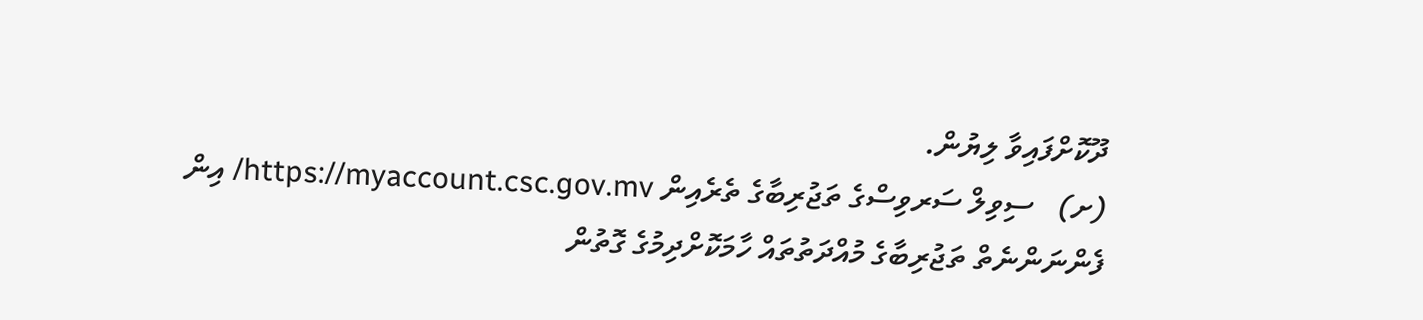ދޫކޮށްފައިވާ ލިޔުން.
(ށ)   ސިވިލް ސަރވިސްގެ ތަޖުރިބާގެ ތެރެއިން https://myaccount.csc.gov.mv/ އިން ފެންނަންނެތް ތަޖުރިބާގެ މުއްދަތުތައް ހާމަކޮށްދިމުގެ ގޮތުން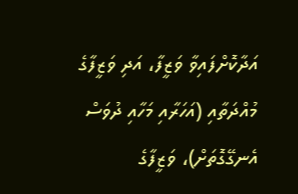އަދާކޮށްފައިވާ ވަޒީފާ، އަދި ވަޒީފާގެ މުއްދަތާއި (އަހަރާއި މަހާއި ދުވަސް އެނގޭގޮތަށް)، ވަޒީފާގެ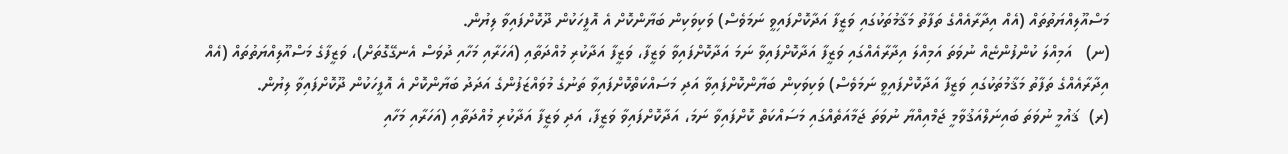މަސްއޫލިއްޔަތުތައް (އެއް އިދާރާއެއްގެ ތަފާތު މަޤާމުތަކުގައި ވަޒީފާ އަދާކޮށްފައިވީ ނަމަވެސް) ވަކިވަކިން ބަޔާންކޮށް އެ އޮފީހަކުން ދޫކޮށްފައިވާ ލިޔުން.
(ނ)   އަމިއްލަ ކުންފުންޏެއް ނުވަތަ އަމިއްލަ އިދާރާއެއްގައި ވަޒީފާ އަދާކޮށްފައިވާ ނަމަ އަދާކޮށްފައިވާ ވަޒީފާ، ވަޒީފާ އަދާކުރި މުއްދަތާއި (އަހަރާއި މަހާއި ދުވަސް އެނގޭގޮތަށް)، ވަޒީފާގެ މަސްއޫލިއްޔަތުތައް (އެއް އިދާރާއެއްގެ ތަފާތު މަޤާމުތަކުގައި ވަޒީފާ އަދާކޮށްފައިވީ ނަމަވެސް) ވަކިވަކިން ބަޔާންކޮށްފައިވާ އަދި މަސައްކަތްކޮށްފައިވާ ތަނުގެ މުވައްޒަފުންގެ އަދަދު ބަޔާންކޮށް އެ އޮފީހަކުން ދޫކޮށްފައިވާ ލިޔުން.
(ރ)  ޤައުމީ ނުވަތަ ބައިނަލްއަޤުވާމީ ޖަމްއިއްޔާ ނުވަތަ ޖަމާއަތެއްގައި މަސައްކަތް ކޮށްފައިވާ ނަމަ، އަދާކޮށްފައިވާ ވަޒީފާ، އަދި ވަޒީފާ އަދާކުރި މުއްދަތާއި (އަހަރާއި މަހާއި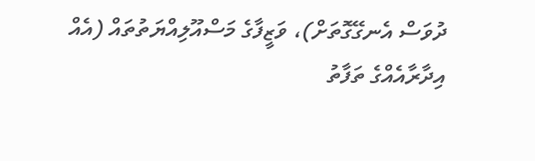ދުވަސް އެނގޭގޮތަށް)، ވަޒީފާގެ މަސްއޫލިއްޔަތުތައް (އެއް އިދާރާއެއްގެ ތަފާތު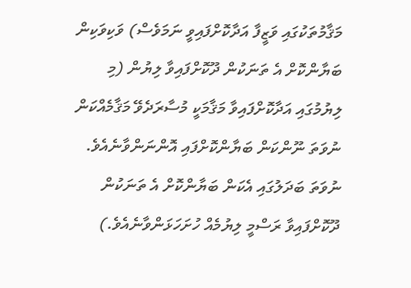މަޤާމުތަކުގައި ވަޒީފާ އަދާކޮށްފައިވީ ނަމަވެސް) ވަކިވަކިން ބަޔާންކޮށް އެ ތަނަކުން ދޫކޮށްފައިވާ ލިޔުން (މި ލިޔުމުގައި އަދާކޮށްފައިވާ މަޤާމަކީ މުސާރަދެވޭ މަޤާމެއްކަން ނުވަތަ ނޫންކަން ބަޔާންކޮށްފައި އޮންނަންވާނެއެވެ. ނުވަތަ ބަދަލުގައި އެކަން ބަޔާންކޮށް އެ ތަނަކުން ދޫކޮށްފައިވާ ރަސްމީ ލިޔުމެއް ހުށަހަޅަންވާނެއެވެ.)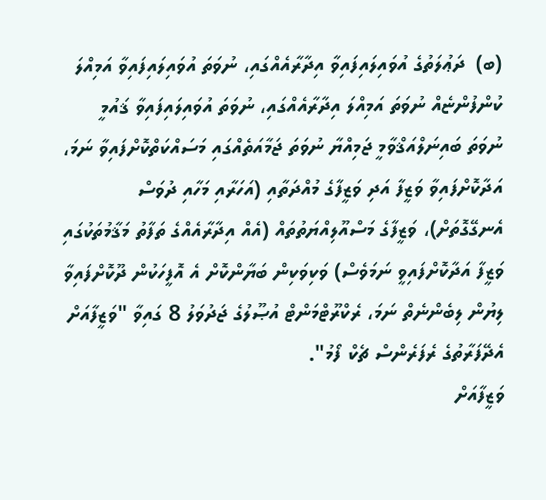(ބ)  ދަޢުލަތުގެ އުވައިލައިފައިވާ އިދާރާއެއްގައި، ނުވަތަ އުވައިލައިފައިވާ އަމިއްލަ ކުންފުންޏެއް ނުވަތަ އަމިއްލަ އިދާރާއެއްގައި، ނުވަތަ އުވައިލައިފައިވާ ޤައުމީ ނުވަތަ ބައިނަލްއަޤްވާމީ ޖަމިއްޔާ ނުވަތަ ޖަމާއަތެއްގައި މަސައްކަތްކޮށްފައިވާ ނަމަ، އަދާކޮށްފައިވާ ވަޒީފާ އަދި ވަޒީފާގެ މުއްދަތާއި (އަހަރާއި މަހާއި ދުވަސް އެނގޭގޮތަށް)، ވަޒީފާގެ މަސްއޫލިއްޔަތުތައް (އެއް އިދާރާއެއްގެ ތަފާތު މަޤާމުތަކުގައި ވަޒީފާ އަދާކޮށްފައިވީ ނަމަވެސް) ވަކިވަކިން ބަޔާންކޮށް އެ އޮފީހަކުން ދޫކޮށްފައިވާ ލިޔުން ލިބެންނެތް ނަމަ، ރެކްރޫޓްމަންޓް އުޞޫލުގެ ޖަދުވަލު 8 ގައިވާ "ވަޒީފާއަށް އެދޭފަރާތުގެ ރެފަރެންސް ޗެކް ފޯމު".
ވަޒީފާއަށް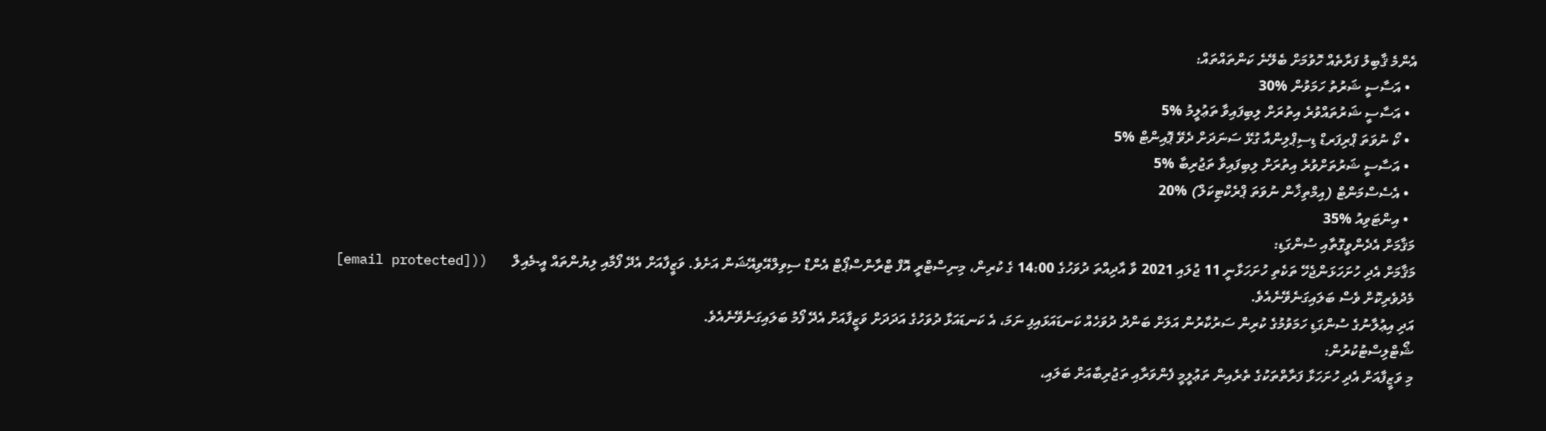އެންމެ ޤާބިލު ފަރާތެއް ހޮވުމަށް ބެލޭނެ ކަންތައްތައް:
  • އަސާސީ ޝަރުތު ހަމަވުން %30
  • އަސާސީ ޝަރުތައްވުރެ އިތުރަށް ލިބިފައިވާ ތަޢުލީމު %5
  • ކޯ ނުވަތަ ޕްރިފަރޑް ޑިސިޕްލިންއާ ގުޅޭ ސަނަދަށް ދެވޭ ޕޮއިންޓް %5
  • އަސާސީ ޝަރުތަށްވުރެ އިތުރަށް ލިބިފައިވާ ތަޖުރިބާ %5
  • އެސެސްމަންޓް (އިމްތިޚާން ނުވަތަ ޕްރެކްޓިކަލް) %20
  • އިންޓަވިއު %35
މަޤާމަށް އެދެންވީގޮތާއި ސުންގަޑި:
މަޤާމަށް އެދި ހުށަހަޅަންޖެހޭ ތަކެތި ހުށަހަޅާނީ 11 ޖުލައި 2021 ވާ އާދިއްތަ ދުވަހުގެ 14:00 ގެ ކުރިން، މިނިސްޓްރީ އޮފް ޓްރާންސްޕޯޓް އެންޑް ސިވިލްއޭވިއޭޝަން އަށެވެ. ވަޒީފާއަށް އެދޭ ފޯމާއި ލިޔުންތައް އީ-މެއިލް       (([email protected] މެދުވެރިކޮށް ވެސް ބަލައިގަނެވޭނެއެވެ.
އަދި އިޢުލާނުގެ ސުންގަޑި ހަމަވުމުގެ ކުރިން ސަރުކާރުން އަލަށް ބަންދު ދުވަހެއް ކަނޑައަޅައިފި ނަމަ، އެ ކަނޑައަޅާ ދުވަހުގެ އަދަދަށް ވަޒީފާއަށް އެދޭ ފޯމު ބަލައިގަނެވޭނެއެވެ.
ޝޯޓްލިސްޓުކުރުން:
މި ވަޒީފާއަށް އެދި ހުށަހަޅާ ފަރާތްތަކުގެ ތެރެއިން ތަޢުލީމީ ފެންވަރާއި ތަޖުރިބާއަށް ބަލައި،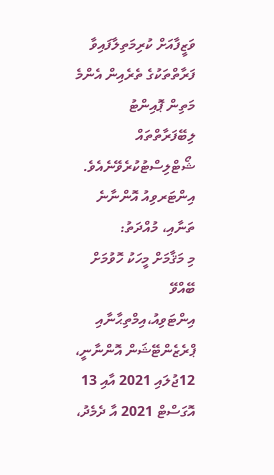ވަޒީފާއަށް ކުރިމަތިލާފައިވާ ފަރާތްތަކުގެ ތެރެއިން އެންމެ މަތިން ޕޮއިންޓު ލިބޭފަރާތްތައް ޝޯޓްލިސްޓުކުރެވޭނެއެވެ.
އިންޓަރވިއު އޮންނާނެ ތަނާއި، މުއްދަތު:
މި މަޤާމަށް މީހަކު ހޮވުމަށް ބޭއްވޭ އިންޓަވިއު،އިމްތިޙާނާއި ޕްރެޒެންޓޭޝަން އޮންނާނީ، 12ޖުލައި 2021 އާއި 13  އޮގަސްޓް 2021 އާ ދެމެދު،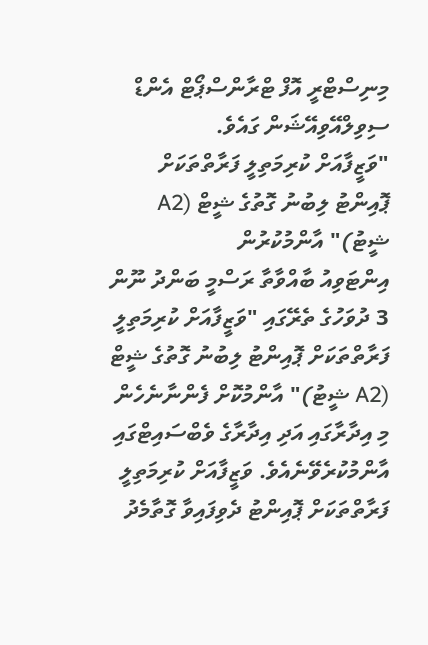މިނިސްޓްރީ އޮފް ޓްރާންސްޕޯޓް އެންޑް ސިވިލްއޭވިއޭޝަން ގައެވެ.
"ވަޒީފާއަށް ކުރިމަތިލީ ފަރާތްތަކަށް ޕޮއިންޓު ލިބުނު ގޮތުގެ ޝީޓް (A2 ޝީޓު)" އާންމުކުރުން
އިންޓަވިއު ބާއްވާތާ ރަސްމީ ބަންދު ނޫން 3 ދުވަހުގެ ތެރޭގައި "ވަޒީފާއަށް ކުރިމަތިލީ ފަރާތްތަކަށް ޕޮއިންޓު ލިބުނު ގޮތުގެ ޝީޓް (A2 ޝީޓު)" އާންމުކޮށް ފެންނާނެހެން މި އިދާރާގައި އަދި އިދާރާގެ ވެބްސައިޓްގައި އާންމުކުރެވޭނެއެވެ. ވަޒީފާއަށް ކުރިމަތިލީ ފަރާތްތަކަށް ޕޮއިންޓު ދެވިފައިވާ ގޮތާމެދު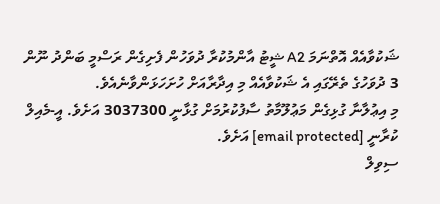ޝަކުވާއެއް އޮތްނަމަ A2 ޝީޓު އާންމުކުރާ ދުވަހުން ފެށިގެން ރަސްމީ ބަންދު ނޫން 3 ދުވަހުގެ ތެރޭގައި އެ ޝަކުވާއެއް މި އިދާރާއަށް ހުށަހަޅަންވާނެއެވެ.
މި އިޢުލާނާ ގުޅިގެން މަޢުލޫމާތު ސާފުކުރުމަށް ގުޅާނީ 3037300 އަށެވެ. އީ-މެއިލް ކުރާނީ [email protected] އަށެވެ.
ސިވިލް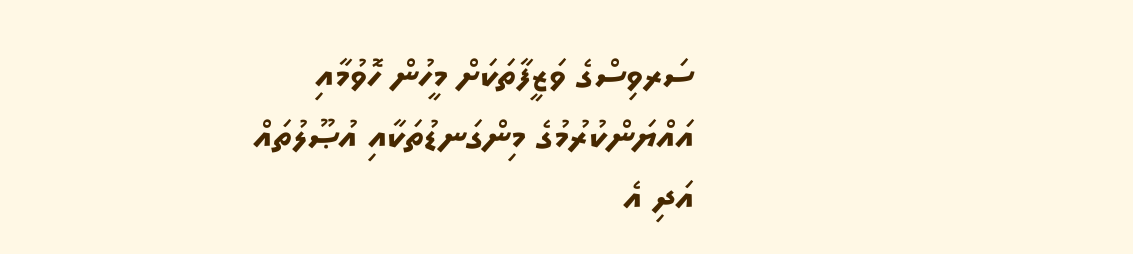ސަރވިސްގެ ވަޒީފާތަކަށް މީހުން ހޮވުމާއި އައްޔަންކުރުމުގެ މިންގަނޑުތަކާއި އުޞޫލުތައް އަދި އެ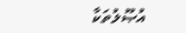އުޞޫލުތަކާ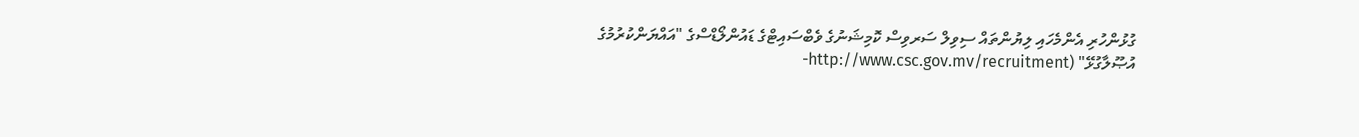ގުޅުންހުރި އެންމެހައި ލިޔުންތައް ސިވިލް ސަރވިސް ކޮމިޝަނުގެ ވެބްސައިޓްގެ ޑައުންލޯޑްސްގެ "އައްޔަންކުރުމުގެ އުޞޫލާގުޅޭ" (http://www.csc.gov.mv/recruitment-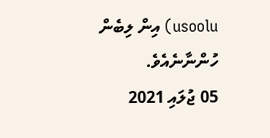usoolu) އިން ލިބެން ހުންނާނެއެވެ.
05 ޖުލައި 2021